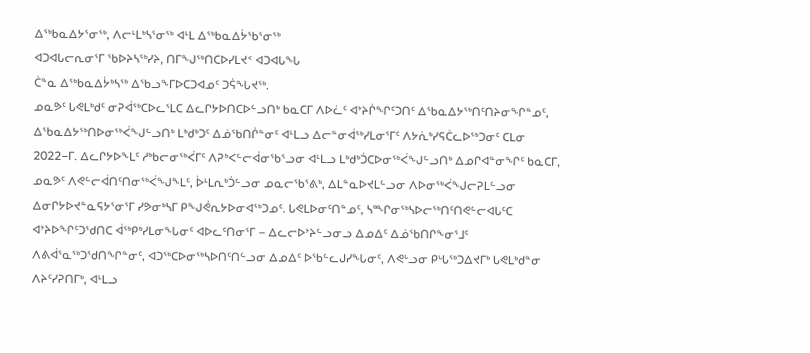ᐃᖅᑲᓇᐃᔭᕐᓂᖅ, ᐱᓕᒻᒪᒃᓴᕐᓂᖅ ᐊᒻᒪ ᐃᖅᑲᓇᐃᔮᖃᕐᓂᖅ
ᐊᑐᐊᒐᓕᕆᓂᕐᒥ ᖃᐅᔨᓴᖅᓯᔨ, ᑎᒥᖑᖅᑎᑕᐅᓯᒪᔪᑉ ᐊᑐᐊᒐᖓ
ᑖᓐᓇ ᐃᖅᑲᓇᐃᔮᒃᓴᖅ ᐃᖃᓗᖕᒥᐅᑕᑐᐊᓄᑦ ᑐᕌᖓᔪᖅ.
ᓄᓇᕗᑦ ᒐᕙᒪᒃᑯᑦ ᓂᕈᐋᖅᑕᐅᓚᕐᒪᑕ ᐃᓚᒋᔭᐅᑎᑕᐅᓪᓗᑎᒃ ᑲᓇᑕᒥ ᐱᐅᓛᑦ ᐊᔾᔨᒌᖏᑦᑐᑎᑦ ᐃᖃᓇᐃᔭᖅᑎᑦᑎᔨᓂᖏᓐᓄᑦ, ᐃᖃᓇᐃᔭᖅᑎᐅᓂᖅᐹᖑᓪᓗᑎᒃ ᒪᒃᑯᒃᑐᑦ ᐃᓅᖃᑎᒌᓐᓂᑦ ᐊᒻᒪᓗ ᐃᓕᓐᓂᐋᖅᓯᒪᓂᕐᒥᑦ ᐱᔭᕇᒃᓯᕋᑖᓚᐅᖅᑐᓂᑦ ᑕᒪᓂ 2022−ᒥ. ᐃᓚᒋᔭᐅᖕᒪᑦ ᓱᒃᑲᓕᓂᖅᐹᒥᑦ ᐱᕈᒃᐸᓪᓕᐋᓂᖃᕐᓗᓂ ᐊᒻᒪᓗ ᒪᒃᑯᒃᑑᑕᐅᓂᖅᐹᖑᓪᓗᑎᒃ ᐃᓄᒋᐊᓐᓂᖏᑦ ᑲᓇᑕᒥ, ᓄᓇᕗᑦ ᐱᕙᓪᓕᐋᑎᑦᑎᓂᖅᐹᖑᖕᒪᑦ, ᐆᒻᒪᕆᒃᑑᓪᓗᓂ ᓄᓇᓕᖃᕐᕕᒃ, ᐃᒪᓐᓇᐅᔪᒪᓪᓗᓂ ᐱᐅᓂᖅᐹᖑᓕᕈᒪᓪᓗᓂ ᐃᓂᒋᔭᐅᔪᓐᓇᕋᔭᕐᓂᕐᒥ ᓯᕗᓂᒃᓴᒥ ᑭᖑᕚᕆᔭᐅᓂᐊᖅᑐᓄᑦ. ᒐᕙᒪᐅᓂᑦᑎᓐᓄᑦ, ᓴᙱᓂᖅᓴᐅᓕᖅᑎᑦᑎᕙᓪᓕᐊᒐᑦᑕ ᐊᔾᔨᐅᖏᑦᑐᖁᑎᑕ ᐋᖅᑭᒃᓯᒪᓂᖓᓂᑦ ᐊᐅᓚᑦᑎᓂᕐᒥ – ᐃᓚᓕᐅᔾᔨᓪᓗᓂᓗ ᐃᓄᐃᑦ ᐃᓅᖃᑎᒋᖕᓂᕐᒧᑦ ᐱᕕᐋᕐᓇᖅᑐᖁᑎᖏᓐᓂᑦ, ᐊᑐᖅᑕᐅᓂᖅᓴᐅᑎᑦᑎᓪᓗᓂ ᐃᓄᐃᑦ ᐅᖃᓪᓚᒍᓯᖓᓂᑦ, ᐱᕙᒡᓗᓂ ᑭᒡᒐᖅᑐᐃᔪᒥᒃ ᒐᕙᒪᒃᑯᓐᓂ ᐱᔨᑦᓯᕈᑎᒥᒃ, ᐊᒻᒪᓗ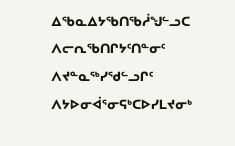ᐃᖃᓇᐃᔭᖃᑎᖃᓲᖑᓪᓗᑕ ᐱᓕᕆᖃᑎᒋᔭᑦᑎᓐᓂᑦ ᐱᔪᓐᓇᖅᓯᖁᓪᓗᒋᑦ ᐱᔭᐅᓂᐋᕐᓂᕋᒃᑕᐅᓯᒪᔪᓂᒃ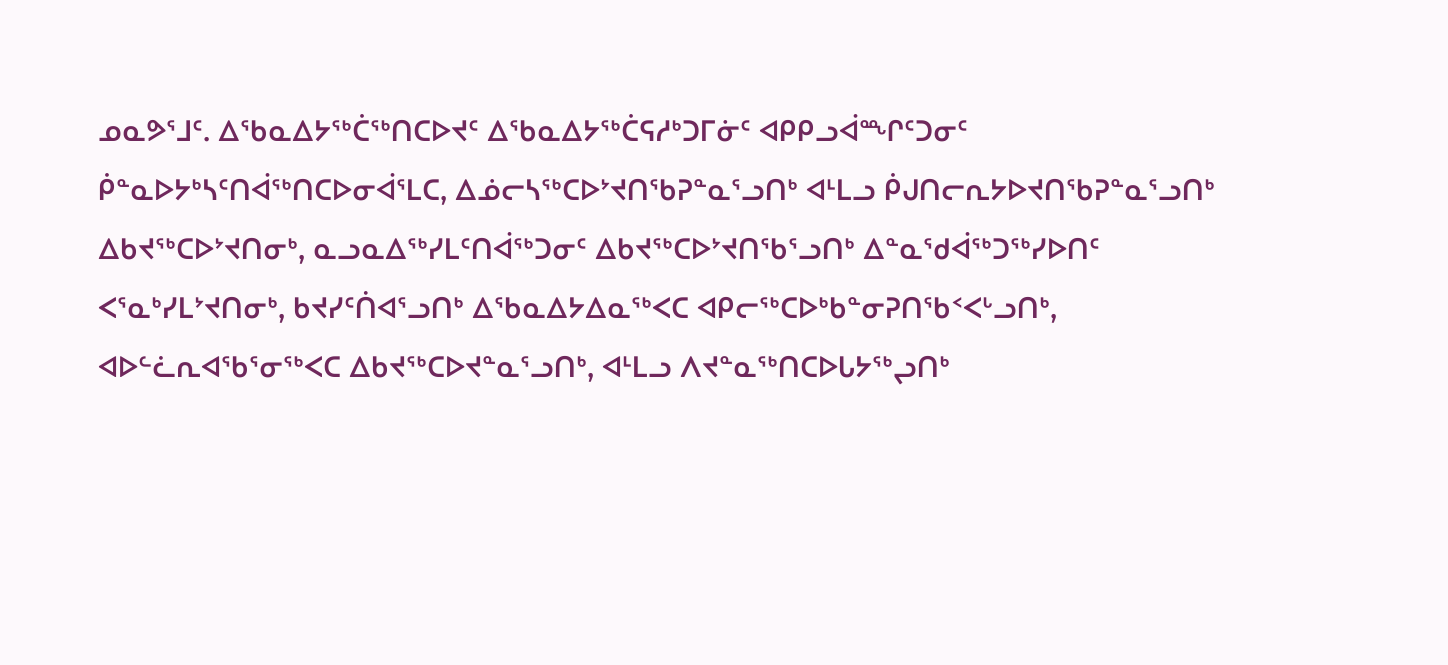ᓄᓇᕗᕐᒧᑦ. ᐃᖃᓇᐃᔭᖅᑖᖅᑎᑕᐅᔪᑦ ᐃᖃᓇᐃᔭᖅᑖᕋᓱᒃᑐᒥᓃᑦ ᐊᑭᑭᓗᐋᙱᑦᑐᓂᑦ ᑮᓐᓇᐅᔭᒃᓴᑦᑎᐋᖅᑎᑕᐅᓂᐋᕐᒪᑕ, ᐃᓅᓕᓴᖅᑕᐅᔾᔪᑎᖃᕈᓐᓇᕐᓗᑎᒃ ᐊᒻᒪᓗ ᑮᒍᑎᓕᕆᔭᐅᔪᑎᖃᕈᓐᓇᕐᓗᑎᒃ ᐃᑲᔪᖅᑕᐅᔾᔪᑎᓂᒃ, ᓇᓗᓇᐃᖅᓯᒪᑦᑎᐋᖅᑐᓂᑦ ᐃᑲᔪᖅᑕᐅᔾᔪᑎᖃᕐᓗᑎᒃ ᐃᓐᓇᖁᐋᖅᑐᖅᓯᐅᑎᑦ ᐸᕐᓇᒃᓯᒪᔾᔪᑎᓂᒃ, ᑲᔪᓯᑦᑏᐊᕐᓗᑎᒃ ᐃᖃᓇᐃᔭᐃᓇᖅᐸᑕ ᐊᑭᓕᖅᑕᐅᒃᑲᓐᓂᕈᑎᖃᑉᐸᒡᓗᑎᒃ, ᐊᐅᓪᓛᕆᐊᖃᕐᓂᖅᐸᑕ ᐃᑲᔪᖅᑕᐅᔪᓐᓇᕐᓗᑎᒃ, ᐊᒻᒪᓗ ᐱᔪᓐᓇᖅᑎᑕᐅᒐᔭᖅᖢᑎᒃ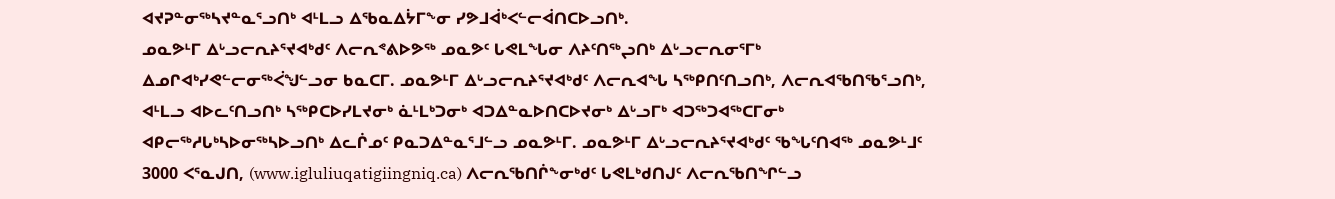ᐊᔪᕈᓐᓂᖅᓴᔪᓐᓇᕐᓗᑎᒃ ᐊᒻᒪᓗ ᐃᖃᓇᐃᔮᒥᖕᓂ ᓯᕗᒧᐋᒃᐸᓪᓕᐋᑎᑕᐅᓗᑎᒃ.
ᓄᓇᕗᒻᒥ ᐃᒡᓗᓕᕆᔨᕐᔪᐊᒃᑯᑦ ᐱᓕᕆᕝᕕᐅᕗᖅ ᓄᓇᕗᑦ ᒐᕙᒪᖓᓂ ᐱᔨᑦᑎᖅᖢᑎᒃ ᐃᒡᓗᓕᕆᓂᕐᒥᒃ ᐃᓄᒋᐊᒃᓯᕙᓪᓕᓂᖅᐹᖑᓪᓗᓂ ᑲᓇᑕᒥ. ᓄᓇᕗᒻᒥ ᐃᒡᓗᓕᕆᔨᕐᔪᐊᒃᑯᑦ ᐱᓕᕆᐊᖓ ᓴᖅᑭᑎᑦᑎᓗᑎᒃ, ᐱᓕᕆᐊᖃᑎᖃᕐᓗᑎᒃ, ᐊᒻᒪᓗ ᐊᐅᓚᑦᑎᓗᑎᒃ ᓴᖅᑭᑕᐅᓯᒪᔪᓂᒃ ᓈᒻᒪᒃᑐᓂᒃ ᐊᑐᐃᓐᓇᐅᑎᑕᐅᔪᓂᒃ ᐃᒡᓗᒥᒃ ᐊᑐᖅᑐᐊᖅᑕᒥᓂᒃ ᐊᑭᓕᖅᓱᒐᒃᓴᐅᓂᖅᓴᐅᓗᑎᒃ ᐃᓚᒌᓄᑦ ᑭᓇᑐᐃᓐᓇᕐᒧᓪᓗ ᓄᓇᕗᒻᒥ. ᓄᓇᕗᒻᒥ ᐃᒡᓗᓕᕆᔨᕐᔪᐊᒃᑯᑦ ᖃᖓᑦᑎᐊᖅ ᓄᓇᕗᒻᒧᑦ 3000 ᐸᕐᓇᒍᑎ, (www.igluliuqatigiingniq.ca) ᐱᓕᕆᖃᑎᒌᖕᓂᒃᑯᑦ ᒐᕙᒪᒃᑯᑎᒍᑦ ᐱᓕᕆᖃᑎᖏᓪᓗ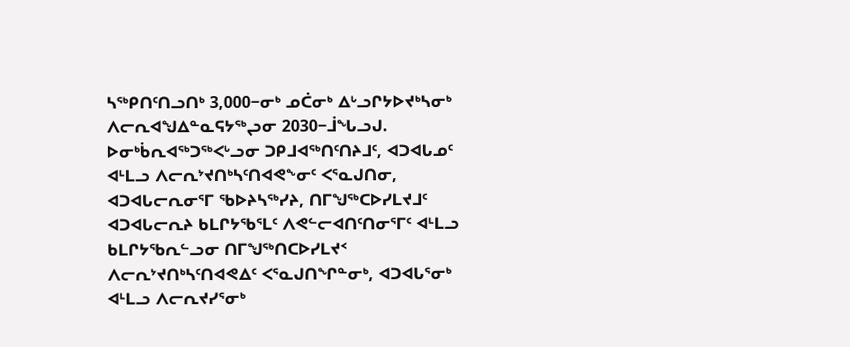ᓴᖅᑭᑎᑦᑎᓗᑎᒃ 3,000−ᓂᒃ ᓄᑖᓂᒃ ᐃᒡᓗᒋᔭᐅᔪᒃᓴᓂᒃ ᐱᓕᕆᐊᖑᐃᓐᓇᕋᔭᖅᖢᓂ 2030−ᒨᖓᓗᒍ.
ᐅᓂᒃᑳᕆᐊᖅᑐᖅᐸᒡᓗᓂ ᑐᑭᒧᐊᖅᑎᑦᑎᔨᒧᑦ, ᐊᑐᐊᒐᓄᑦ ᐊᒻᒪᓗ ᐱᓕᕆᔾᔪᑎᒃᓴᑦᑎᐊᕙᖕᓂᑦ ᐸᕐᓇᒍᑎᓂ, ᐊᑐᐊᒐᓕᕆᓂᕐᒥ ᖃᐅᔨᓴᖅᓯᔨ, ᑎᒥᖑᖅᑕᐅᓯᒪᔪᒧᑦ ᐊᑐᐊᒐᓕᕆᔨ ᑲᒪᒋᔭᖃᕐᒪᑦ ᐱᕙᓪᓕᐊᑎᑦᑎᓂᕐᒥᑦ ᐊᒻᒪᓗ ᑲᒪᒋᔭᖃᕆᓪᓗᓂ ᑎᒥᖑᖅᑎᑕᐅᓯᒪᔪᑉ ᐱᓕᕆᔾᔪᑎᒃᓴᑦᑎᐊᕙᐃᑦ ᐸᕐᓇᒍᑎᖏᓐᓂᒃ, ᐊᑐᐊᒐᕐᓂᒃ ᐊᒻᒪᓗ ᐱᓕᕆᔪᓯᕐᓂᒃ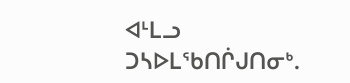ᐊᒻᒪᓗ ᑐᓴᐅᒪᖃᑎᒌᒍᑎᓂᒃ.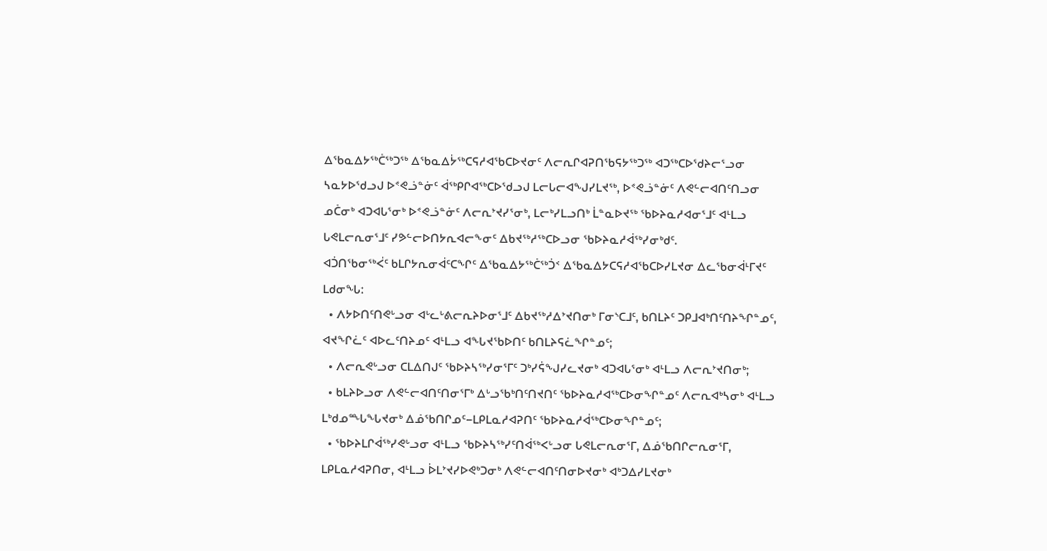ᐃᖃᓇᐃᔭᖅᑖᖅᑐᖅ ᐃᖃᓇᐃᔮᖅᑕᕋᓱᐊᖃᑕᐅᔪᓂᑦ ᐱᓕᕆᒋᐊᕈᑎᖃᕋᔭᖅᑐᖅ ᐊᑐᖅᑕᐅᖁᔨᓕᕐᓗᓂ ᓴᓇᔭᐅᖁᓗᒍ ᐅᕝᕙᓘᓐᓃᑦ ᐋᖅᑭᒋᐊᖅᑕᐅᖁᓗᒍ ᒪᓕᒐᓕᐊᖑᓯᒪᔪᖅ, ᐅᕝᕙᓘᓐᓃᑦ ᐱᕙᓪᓕᐊᑎᑦᑎᓗᓂ ᓄᑖᓂᒃ ᐊᑐᐊᒐᕐᓂᒃ ᐅᕝᕙᓘᓐᓃᑦ ᐱᓕᕆᔾᔪᓯᕐᓂᒃ, ᒪᓕᒃᓯᒪᓗᑎᒃ ᒫᓐᓇᐅᔪᖅ ᖃᐅᔨᓇᓱᐊᓂᕐᒧᑦ ᐊᒻᒪᓗ ᒐᕙᒪᓕᕆᓂᕐᒧᑦ ᓯᕗᓪᓕᐅᑎᔭᕆᐊᓕᖕᓂᑦ ᐃᑲᔪᖅᓱᖅᑕᐅᓗᓂ ᖃᐅᔨᓇᓱᐋᖅᓯᓂᒃᑯᑦ.
ᐊᑑᑎᖃᓂᖅᐹᑦ ᑲᒪᒋᔭᕆᓂᐋᑦᑕᖏᑦ ᐃᖃᓇᐃᔭᖅᑖᖅᑑᑉ ᐃᖃᓇᐃᔭᑕᕋᓱᐊᖃᑕᐅᓯᒪᔪᓂ ᐃᓚᖃᓂᐋᒻᒥᔪᑦ ᒪᑯᓂᖓ:
  • ᐱᔭᐅᑎᑦᑎᕙᒡᓗᓂ ᐊᒡᓚᒡᕕᓕᕆᔨᐅᓂᕐᒧᑦ ᐃᑲᔪᖅᓱᐃᔾᔪᑎᓂᒃ ᒥᓂᔅᑕᒧᑦ, ᑲᑎᒪᔨᑦ ᑐᑭᒧᐊᒃᑎᑦᑎᔨᖏᓐᓄᑦ, ᐊᔪᖏᓛᑦ ᐊᐅᓚᑦᑎᔨᓄᑦ ᐊᒻᒪᓗ ᐊᖓᔪᖃᐅᑎᑦ ᑲᑎᒪᔨᕋᓛᖏᓐᓄᑦ;
  • ᐱᓕᕆᕙᒡᓗᓂ ᑕᒪᐃᑎᒍᑦ ᖃᐅᔨᓴᖅᓯᓂᕐᒥᑦ ᑐᒃᓯᕌᖑᓯᓚᔪᓂᒃ ᐊᑐᐊᒐᕐᓂᒃ ᐊᒻᒪᓗ ᐱᓕᕆᔾᔪᑎᓂᒃ;
  • ᑲᒪᔨᐅᓗᓂ ᐱᕙᓪᓕᐊᑎᑦᑎᓂᕐᒥᒃ ᐃᒡᓗᖃᒃᑎᑦᑎᔪᑎᑦ ᖃᐅᔨᓇᓱᐊᖅᑕᐅᓂᖏᓐᓄᑦ ᐱᓕᕆᐊᒃᓴᓂᒃ ᐊᒻᒪᓗ ᒪᒃᑯᓄᙵᖓᔪᓂᒃ ᐃᓅᖃᑎᒋᓄᑦ−ᒪᑭᒪᓇᓱᐊᕈᑎᑦ ᖃᐅᔨᓇᓱᐋᖅᑕᐅᓂᖏᓐᓄᑦ;
  • ᖃᐅᔨᒪᒋᐋᖅᓯᕙᒡᓗᓂ ᐊᒻᒪᓗ ᖃᐅᔨᓴᖅᓯᑦᑎᐋᖅᐸᒡᓗᓂ ᒐᕙᒪᓕᕆᓂᕐᒥ, ᐃᓅᖃᑎᒋᓕᕆᓂᕐᒥ, ᒪᑭᒪᓇᓱᐊᕈᑎᓂ, ᐊᒻᒪᓗ ᐆᒪᔾᔪᓯᐅᕙᒃᑐᓂᒃ ᐱᕙᓪᓕᐊᑎᑦᑎᓂᐅᔪᓂᒃ ᐊᒃᑐᐃᓯᒪᔪᓂᒃ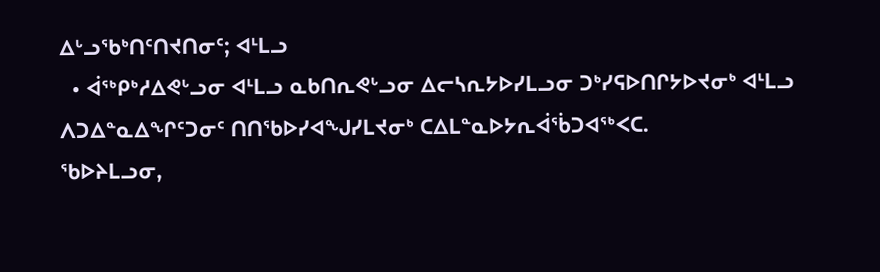ᐃᒡᓗᖃᒃᑎᑦᑎᔪᑎᓂᑦ; ᐊᒻᒪᓗ
  • ᐋᖅᑭᒃᓱᐃᕙᒡᓗᓂ ᐊᒻᒪᓗ ᓇᑲᑎᕆᕙᒡᓗᓂ ᐃᓕᓴᕆᔭᐅᓯᒪᓗᓂ ᑐᒃᓯᕋᐅᑎᒋᔭᐅᔪᓂᒃ ᐊᒻᒪᓗ ᐱᑐᐃᓐᓇᐃᖏᑦᑐᓂᑦ ᑎᑎᖃᐅᓯᐊᖑᓯᒪᔪᓂᒃ ᑕᐃᒪᓐᓇᐅᔭᕆᐋᖄᑐᐊᖅᐸᑕ.
ᖃᐅᔨᒪᓗᓂ,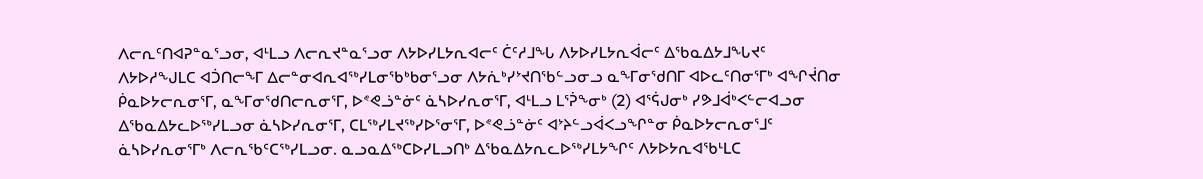ᐱᓕᕆᑦᑎᐊᕈᓐᓇᕐᓗᓂ, ᐊᒻᒪᓗ ᐱᓕᕆᔪᓐᓇᕐᓗᓂ ᐱᔭᐅᓯᒪᔭᕆᐊᓕᑦ ᑖᑦᓱᒧᖓ ᐱᔭᐅᓯᒪᔭᕆᐋᓕᑦ ᐃᖃᓇᐃᔭᒧᖓᔪᑦ ᐱᔭᐅᓱᖑᒪᑕ ᐊᑑᑎᓕᖕᒥ ᐃᓕᓐᓂᐊᕆᐊᖅᓯᒪᓂᖃᒃᑲᓂᕐᓗᓂ ᐱᔭᕇᒃᓯᔾᔪᑎᖃᓪᓗᓂᓗ ᓇᖕᒥᓂᖁᑎᒥ ᐊᐅᓚᑦᑎᓂᕐᒥᒃ ᐊᖏᔫᑎᓂ ᑮᓇᐅᔭᓕᕆᓂᕐᒥ, ᓇᖕᒥᓂᖁᑎᓕᕆᓂᕐᒥ, ᐅᕝᕙᓘᓐᓃᑦ ᓈᓴᐅᓯᕆᓂᕐᒥ, ᐊᒻᒪᓗ ᒪᕐᕉᖕᓂᒃ (2) ᐊᕐᕌᒍᓂᒃ ᓯᕗᒧᐋᒃᐸᓪᓕᐊᓗᓂ ᐃᖃᓇᐃᔭᓚᐅᖅᓯᒪᓗᓂ ᓈᓴᐅᓯᕆᓂᕐᒥ, ᑕᒪᖅᓯᒪᔪᖅᓯᐅᕐᓂᕐᒥ, ᐅᕝᕙᓘᓐᓃᑦ ᐊᔾᔨᓪᓗᐋᐸᓗᖏᓐᓂ ᑮᓇᐅᔭᓕᕆᓂᕐᒧᑦ ᓈᓴᐅᓯᕆᓂᕐᒥᒃ ᐱᓕᕆᖃᑦᑕᖅᓯᒪᓗᓂ. ᓇᓗᓇᐃᖅᑕᐅᓯᒪᓗᑎᒃ ᐃᖃᓇᐃᔭᕆᓚᐅᖅᓯᒪᔭᖏᑦ ᐱᔭᐅᔭᕆᐊᖃᒻᒪᑕ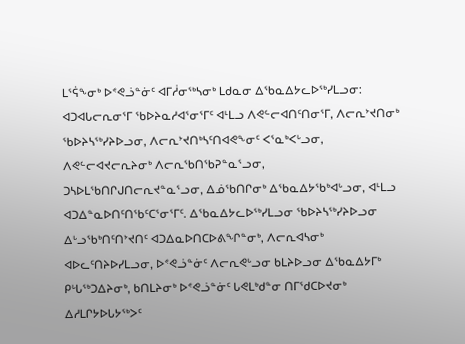ᒪᕐᕌᖕᓂᒃ ᐅᕝᕙᓘᓐᓃᑦ ᐊᒥᓲᓂᖅᓴᓂᒃ ᒪᑯᓇᓂ ᐃᖃᓇᐃᔭᓚᐅᖅᓯᒪᓗᓂ: ᐊᑐᐊᒐᓕᕆᓂᕐᒥ ᖃᐅᔨᓇᓱᐊᕐᓂᕐᒥᑦ ᐊᒻᒪᓗ ᐱᕙᓪᓕᐊᑎᑦᑎᓂᕐᒥ, ᐱᓕᕆᔾᔪᑎᓂᒃ ᖃᐅᔨᓴᖅᓯᔨᐅᓗᓂ, ᐱᓕᕆᔾᔪᑎᒃᓴᑦᑎᐊᕙᖕᓂᑦ ᐸᕐᓇᒃᐸᒡᓗᓂ, ᐱᕙᓪᓕᐊᔪᓕᕆᔨᓂᒃ ᐱᓕᕆᖃᑎᖃᕈᓐᓇᕐᓗᓂ, ᑐᓴᐅᒪᖃᑎᒋᒍᑎᓕᕆᔪᓐᓇᕐᓗᓂ, ᐃᓅᖃᑎᒋᓂᒃ ᐃᖃᓇᐃᔭᖃᒃᐊᒡᓗᓂ, ᐊᒻᒪᓗ ᐊᑐᐃᓐᓇᐅᑎᑦᑎᖃᑦᑕᕐᓂᕐᒥᑦ. ᐃᖃᓇᐃᔭᓚᐅᖅᓯᒪᓗᓂ ᖃᐅᔨᓴᖅᓯᔨᐅᓗᓂ ᐃᒡᓗᖃᒃᑎᑦᑎᔾᔪᑎᑦ ᐊᑐᐃᓇᐅᑎᑕᐅᕕᖏᓐᓂᒃ, ᐱᓕᕆᐊᓴᓂᒃ ᐊᐅᓚᑦᑎᔨᐅᓯᒪᓗᓂ, ᐅᕝᕙᓘᓐᓃᑦ ᐱᓕᕆᕙᒡᓗᓂ ᑲᒪᔨᐅᓗᓂ ᐃᖃᓇᐃᔭᒥᒃ ᑭᒡᒐᖅᑐᐃᔨᓂᒃ, ᑲᑎᒪᔨᓂᒃ ᐅᕝᕙᓘᓐᓃᑦ ᒐᕙᒪᒃᑯᓐᓂ ᑎᒥᖁᑕᐅᔪᓂᒃ ᐃᓱᒪᒋᔭᐅᒐᔭᖅᐳᑦ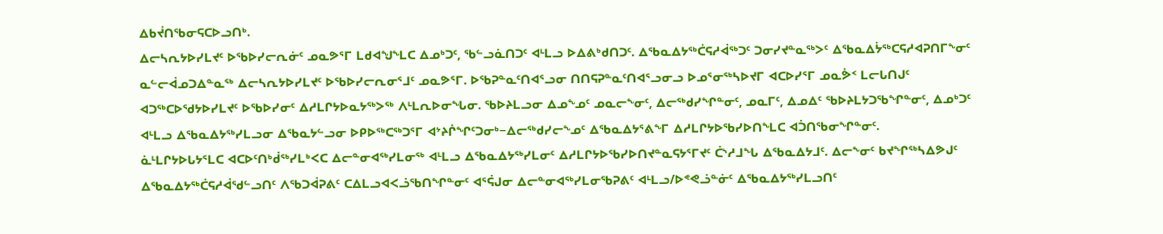ᐃᑲᔫᑎᖃᓂᕋᑕᐅᓗᑎᒃ.
ᐃᓕᓴᕆᔭᐅᓯᒪᔪᑦ ᐅᖃᐅᓯᓕᕆᓃᑦ ᓄᓇᕗᕐᒥ ᒪᑯᐊᖑᖕᒪᑕ ᐃᓄᒃᑐᑦ, ᖃᓪᓗᓈᑎᑐᑦ ᐊᒻᒪᓗ ᐅᐃᕕᒃᑯᑎᑐᑦ. ᐃᖃᓇᐃᔭᖅᑖᕋᓱᐋᖅᑐᑦ ᑐᓂᓯᔪᓐᓇᖅᐳᑦ ᐃᖃᓇᐃᔮᖅᑕᕋᓱᐊᕈᑎᒥᖕᓂᑦ ᓇᓪᓕᐋᓄᑐᐃᓐᓇᖅ ᐃᓕᓴᕆᔭᐅᓯᒪᔪᑦ ᐅᖃᐅᓯᓕᕆᓂᕐᒧᑦ ᓄᓇᕗᕐᒥ. ᐅᖃᕈᓐᓇᑦᑎᐊᕐᓗᓂ ᑎᑎᕋᕈᓐᓇᑦᑎᐊᕐᓗᓂᓗ ᐅᓄᕐᓂᖅᓴᐅᔪᒥ ᐊᑕᐅᓯᕐᒥ ᓄᓇᕘᑉ ᒪᓕᒐᑎᒍᑦ ᐊᑐᖅᑕᐅᖁᔭᐅᓯᒪᔪᑦ ᐅᖃᐅᓯᓂᑦ ᐃᓱᒪᒋᔭᐅᓇᔭᖅᐳᖅ ᐱᒻᒪᕆᐅᓂᖓᓂ. ᖃᐅᔨᒪᓗᓂ ᐃᓄᖕᓄᑦ ᓄᓇᓕᖕᓂᑦ, ᐃᓕᖅᑯᓯᖏᓐᓂᑦ, ᓄᓇᒥᑦ, ᐃᓄᐃᑦ ᖃᐅᔨᒪᔭᑐᖃᖏᓐᓂᑦ, ᐃᓄᒃᑐᑦ ᐊᒻᒪᓗ ᐃᖃᓇᐃᔭᖅᓯᒪᓗᓂ ᐃᖃᓇᔭᓪᓗᓂ ᐅᑭᐅᖅᑕᖅᑐᕐᒥ ᐊᔾᔨᒌᖏᑦᑐᓂᒃ−ᐃᓕᖅᑯᓯᓕᖕᓄᑦ ᐃᖃᓇᐃᔭᕐᕕᖕᒥ ᐃᓱᒪᒋᔭᐅᖃᓯᐅᑎᖕᒪᑕ ᐊᑑᑎᖃᓂᖏᓐᓂᑦ.
ᓈᒻᒪᒋᔭᐅᒐᔭᕐᒪᑕ ᐊᑕᐅᑦᑎᒃᑰᖅᓯᒪᒃᐸᑕ ᐃᓕᓐᓂᐊᖅᓯᒪᓂᖅ ᐊᒻᒪᓗ ᐃᖃᓇᐃᔭᖅᓯᒪᓂᑦ ᐃᓱᒪᒋᔭᐅᖃᓯᐅᑎᔪᓐᓇᕋᔭᕐᒥᔪᑦ ᑖᔅᓱᒧᖓ ᐃᖃᓇᐃᔭᒧᑦ. ᐃᓕᖕᓂᑦ ᑲᔪᖏᖅᓴᐃᕗᒍᑦ ᐃᖃᓇᐃᔭᖅᑖᕋᓱᐋᖁᓪᓗᑎᑦ ᐱᖃᑐᐋᕈᕕᑦ ᑕᐃᒪᓗᐊᐸᓘᖃᑎᖏᓐᓂᑦ ᐊᕐᕌᒍᓂ ᐃᓕᓐᓂᐊᖅᓯᒪᓂᖃᕈᕕᑦ ᐊᒻᒪᓗ/ᐅᕝᕙᓘᓐᓃᑦ ᐃᖃᓇᐃᔭᖅᓯᒪᓗᑎᑦ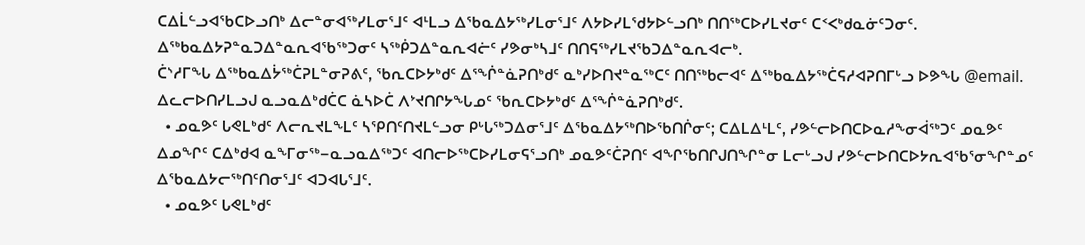ᑕᐃᒫᓪᓗᐊᖃᑕᐅᓗᑎᒃ ᐃᓕᓐᓂᐊᖅᓯᒪᓂᕐᒧᑦ ᐊᒻᒪᓗ ᐃᖃᓇᐃᔭᖅᓯᒪᓂᕐᒧᑦ ᐱᔭᐅᓯᒪᖁᔭᐅᓪᓗᑎᒃ ᑎᑎᖅᑕᐅᓯᒪᔪᓂᑦ ᑕᑉᐸᒃᑯᓇᓃᑦᑐᓂᑦ.
ᐃᖅᑲᓇᐃᔭᕈᓐᓇᑐᐃᓐᓇᕆᐊᖃᖅᑐᓂᑦ ᓴᖅᑮᑐᐃᓐᓇᕆᐊᓖᑦ ᓯᕗᓂᒃᓴᒧᑦ ᑎᑎᕋᖅᓯᒪᔪᖃᑐᐃᓐᓇᕆᐊᓕᒃ.
ᑖᔅᓱᒥᖓ ᐃᖅᑲᓇᐃᔮᖅᑖᕈᒪᓐᓂᕈᕕᑦ, ᖃᕆᑕᐅᔭᒃᑯᑦ ᐃᕐᖐᓐᓈᕈᑎᒃᑯᑦ ᓇᒃᓯᐅᑎᔪᓐᓇᖅᑕᑦ ᑎᑎᖅᑲᓕᐊᑦ ᐃᖅᑲᓇᐃᔭᖅᑖᕋᓱᐊᕈᑎᒥᒡᓗ ᐅᕗᖓ @email. ᐃᓚᓕᐅᑎᓯᒪᓗᒍ ᓇᓗᓇᐃᒃᑯᑖᑕ ᓈᓴᐅᑖ ᐱᔾᔪᑎᒋᔭᖓᓄᑦ ᖃᕆᑕᐅᔭᒃᑯᑦ ᐃᕐᖐᓐᓈᕈᑎᒃᑯᑦ.
  • ᓄᓇᕗᑦ ᒐᕙᒪᒃᑯᑦ ᐱᓕᕆᔪᒪᖕᒪᑦ ᓴᕿᑎᑦᑎᔪᒪᓪᓗᓂ ᑭᒡᒐᖅᑐᐃᓂᕐᒧᑦ ᐃᖃᓇᐃᔭᖅᑎᐅᖃᑎᒌᓂᑦ; ᑕᐃᒪᐃᒻᒪᑦ, ᓯᕗᓪᓕᐅᑎᑕᐅᓇᓱᖕᓂᐋᖅᑐᑦ ᓄᓇᕗᑦ ᐃᓄᖏᑦ ᑕᐃᒃᑯᐊ ᓇᖕᒥᓂᖅ−ᓇᓗᓇᐃᖅᑐᑦ ᐊᑎᓕᐅᖅᑕᐅᓯᒪᓂᕋᕐᓗᑎᒃ ᓄᓇᕗᑦᑖᕈᑎᑦ ᐊᖏᖃᑎᒋᒍᑎᖏᓐᓂ ᒪᓕᒡᓗᒍ ᓯᕗᓪᓕᐅᑎᑕᐅᔭᕆᐊᖃᕐᓂᖏᓐᓄᑦ ᐃᖃᓇᐃᔭᓕᖅᑎᑦᑎᓂᕐᒧᑦ ᐊᑐᐊᒐᕐᒧᑦ.
  • ᓄᓇᕗᑦ ᒐᕙᒪᒃᑯᑦ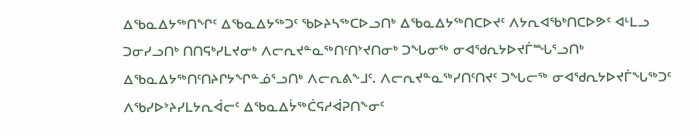ᐃᖃᓇᐃᔭᖅᑎᖏᑦ ᐃᖃᓇᐃᔭᖅᑐᑦ ᖃᐅᔨᓴᖅᑕᐅᓗᑎᒃ ᐃᖃᓇᐃᔭᖅᑎᑕᐅᔪᑦ ᐱᔭᕆᐊᖃᒃᑎᑕᐅᕗᑦ ᐊᒻᒪᓗ ᑐᓂᓯᓗᑎᒃ ᑎᑎᕋᒃᓯᒪᔪᓂᒃ ᐱᓕᕆᔪᓐᓇᖅᑎᑦᑎᔾᔪᑎᓂᒃ ᑐᖓᓂᖅ ᓂᐊᖁᕆᔭᐅᔪᒦᙵᕐᓗᑎᒃ ᐃᖃᓇᐃᔭᖅᑎᑦᑎᔨᒋᔭᖏᓐᓅᕐᓗᑎᒃ ᐱᓕᕆᕕᖕᒧᑦ. ᐱᓕᕆᔪᓐᓇᖅᓯᑎᑦᑎᔪᑦ ᑐᖓᓕᖅ ᓂᐊᖁᕆᔭᐅᔪᒦᖓᖅᑐᑦ ᐱᖃᓯᐅᔾᔨᓯᒪᔭᕆᐋᓕᑦ ᐃᖃᓇᐃᔮᖅᑖᕋᓱᐋᕈᑎᖕᓂᑦ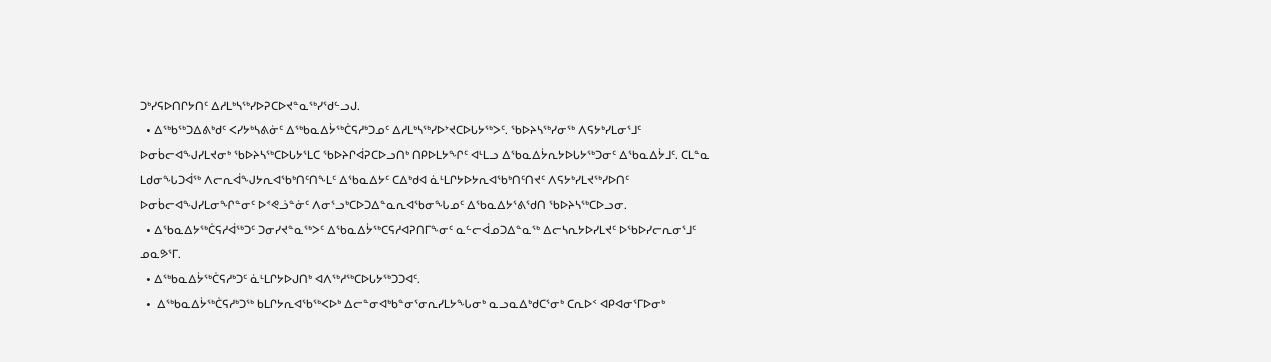ᑐᒃᓯᕋᐅᑎᒋᔭᑎᑦ ᐃᓱᒪᒃᓴᖅᓯᐅᕈᑕᐅᔪᓐᓇᖅᓯᖁᓪᓗᒍ.
  • ᐃᖅᑲᖅᑐᐃᕕᒃᑯᑦ ᐸᓯᔭᒃᓴᕕᓃᑦ ᐃᖅᑲᓇᐃᔮᖅᑖᕋᓱᒃᑐᓄᑦ ᐃᓱᒪᒃᓴᖅᓯᐅᔾᔪᑕᐅᒐᔭᖅᐳᑦ. ᖃᐅᔨᓴᖅᓯᓂᖅ ᐱᕋᔭᒃᓯᒪᓂᕐᒧᑦ ᐅᓂᑳᓕᐊᖑᓯᒪᔪᓂᒃ ᖃᐅᔨᓴᖅᑕᐅᒐᔭᕐᒪᑕ ᖃᐅᔨᒋᐋᕈᑕᐅᓗᑎᒃ ᑎᑭᐅᒪᔭᖏᑦ ᐊᒻᒪᓗ ᐃᖃᓇᐃᔮᕆᔭᐅᒐᔭᖅᑐᓂᑦ ᐃᖃᓇᐃᔮᒧᑦ. ᑕᒪᓐᓇ ᒪᑯᓂᖓᑐᐋᖅ ᐱᓕᕆᐋᖑᔭᕆᐊᖃᒃᑎᑦᑎᖕᒪᑦ ᐃᖃᓇᐃᔭᑦ ᑕᐃᒃᑯᐊ ᓈᒻᒪᒋᔭᐅᔭᕆᐊᖃᒃᑎᑦᑎᔪᑦ ᐱᕋᔭᒃᓯᒪᔪᖅᓯᐅᑎᑦ ᐅᓂᑳᓕᐊᖑᓯᒪᓂᖏᓐᓂᑦ ᐅᕝᕙᓘᓐᓃᑦ ᐱᓂᕐᓗᒃᑕᐅᑐᐃᓐᓇᕆᐊᖃᓂᖓᓄᑦ ᐃᖃᓇᐃᔭᕐᕕᖁᑎ ᖃᐅᔨᓴᖅᑕᐅᓗᓂ.
  • ᐃᖃᓇᐃᔭᖅᑖᕋᓱᐋᖅᑐᑦ ᑐᓂᓯᔪᓐᓇᖅᐳᑦ ᐃᖃᓇᐃᔮᖅᑕᕋᓱᐊᕈᑎᒥᖕᓂᑦ ᓇᓪᓕᐋᓄᑐᐃᓐᓇᖅ ᐃᓕᓴᕆᔭᐅᓯᒪᔪᑦ ᐅᖃᐅᓯᓕᕆᓂᕐᒧᑦ ᓄᓇᕗᕐᒥ.
  • ᐃᖅᑲᓇᐃᔮᖅᑖᕋᓱᒃᑐᑦ ᓈᒻᒪᒋᔭᐅᒍᑎᒃ ᐊᐱᖅᓱᖅᑕᐅᒐᔭᖅᑐᑐᐊᑦ.
  •  ᐃᖅᑲᓇᐃᔮᖅᑖᕋᓱᒃᑐᖅ ᑲᒪᒋᔭᕆᐊᖃᖅᐸᐅᒃ ᐃᓕᓐᓂᐊᒃᑲᓐᓂᕐᓂᕆᓯᒪᔭᖓᓂᒃ ᓇᓗᓇᐃᒃᑯᑕᕐᓂᒃ ᑕᕆᐅᑉ ᐊᑭᐊᓂᕐᒥᐅᓂᒃ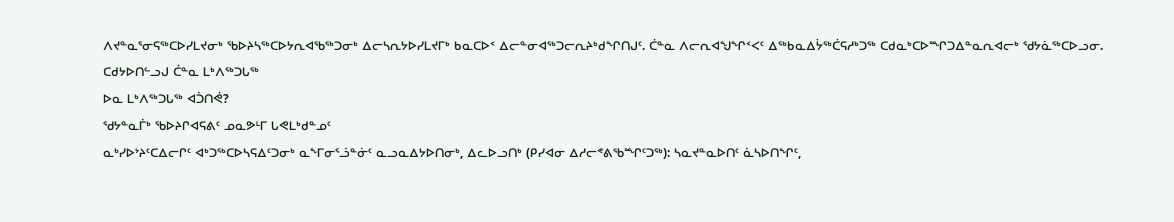ᐱᔪᓐᓇᕐᓂᕋᖅᑕᐅᓯᒪᔪᓂᒃ ᖃᐅᔨᓴᖅᑕᐅᔭᕆᐊᖃᖅᑐᓂᒃ ᐃᓕᓴᕆᔭᐅᓯᒪᔪᒥᒃ ᑲᓇᑕᐅᑉ ᐃᓕᓐᓂᐊᖅᑐᓕᕆᔨᒃᑯᖏᑎᒍᑦ. ᑖᓐᓇ ᐱᓕᕆᐊᖑᖏᑉᐸᑦ ᐃᖅᑲᓇᐃᔮᖅᑖᕋᓱᒃᑐᖅ ᑕᑯᓇᒃᑕᐅᙱᑐᐃᓐᓇᕆᐊᓕᒃ ᖁᔭᓈᖅᑕᐅᓗᓂ.
ᑕᑯᔭᐅᑎᓪᓗᒍ ᑖᓐᓇ ᒪᒃᐱᖅᑐᒐᖅ
ᐅᓇ ᒪᒃᐱᖅᑐᒐᖅ ᐊᑑᑎᕚ?
ᖁᔭᓐᓇᒦᒃ ᖃᐅᔨᒋᐊᕋᕕᑦ ᓄᓇᕗᒻᒥ ᒐᕙᒪᒃᑯᓐᓄᑦ
ᓇᒃᓯᐅᔾᔨᑦᑕᐃᓕᒋᑦ ᐊᒃᑐᖅᑕᐅᓴᕋᐃᑦᑐᓂᒃ ᓇᖕᒥᓂᕐᓘᓐᓃᑦ ᓇᓗᓇᐃᔭᐅᑎᓂᒃ, ᐃᓚᐅᓗᑎᒃ (ᑭᓯᐊᓂ ᐃᓱᓕᕝᕕᖃᙱᑦᑐᖅ): ᓴᓇᔪᓐᓇᐅᑎᑦ ᓈᓴᐅᑎᖏᑦ,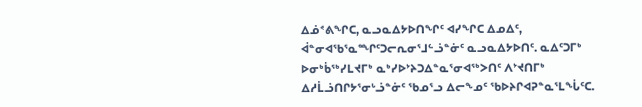ᐃᓅᕝᕕᖏᑕ, ᓇᓗᓇᐃᔭᐅᑎᖏᑦ ᐊᓯᖏᑕ ᐃᓄᐃᑦ, ᐋᓐᓂᐊᖃᕐᓇᙱᑦᑐᓕᕆᓂᕐᒧᓪᓘᓐᓃᑦ ᓇᓗᓇᐃᔭᐅᑎᑦ. ᓇᐃᑦᑐᒥᒃ ᐅᓂᒃᑳᖅᓯᒪᔪᒥᒃ ᓇᒃᓯᐅᔾᔨᑐᐃᓐᓇᕐᓂᐊᖅᐳᑎᑦ ᐱᔾᔪᑎᒥᒃ ᐃᓱᒫᓘᑎᒋᔭᕐᓂᒡᓘᓐᓃᑦ ᖃᓄᕐᓗ ᐃᓕᖕᓄᑦ ᖃᐅᔨᒋᐊᕈᓐᓇᕐᒪᖔᑦᑕ.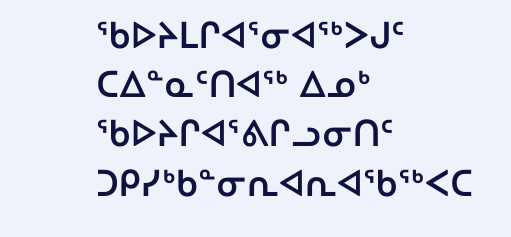ᖃᐅᔨᒪᒋᐊᕐᓂᐊᖅᐳᒍᑦ ᑕᐃᓐᓇᑦᑎᐊᖅ ᐃᓄᒃ ᖃᐅᔨᒋᐊᕐᕕᒋᓗᓂᑎᑦ ᑐᑭᓯᒃᑲᓐᓂᕆᐊᕆᐊᖃᖅᐸᑕ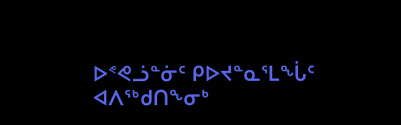ᐅᕝᕙᓘᓐᓃᑦ ᑭᐅᔪᓐᓇᕐᒪᖔᑦ ᐊᐱᖅᑯᑎᖕᓂᒃ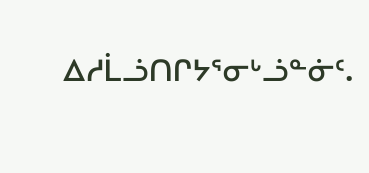ᐃᓱᒫᓘᑎᒋᔭᕐᓂᒡᓘᓐᓃᑦ.